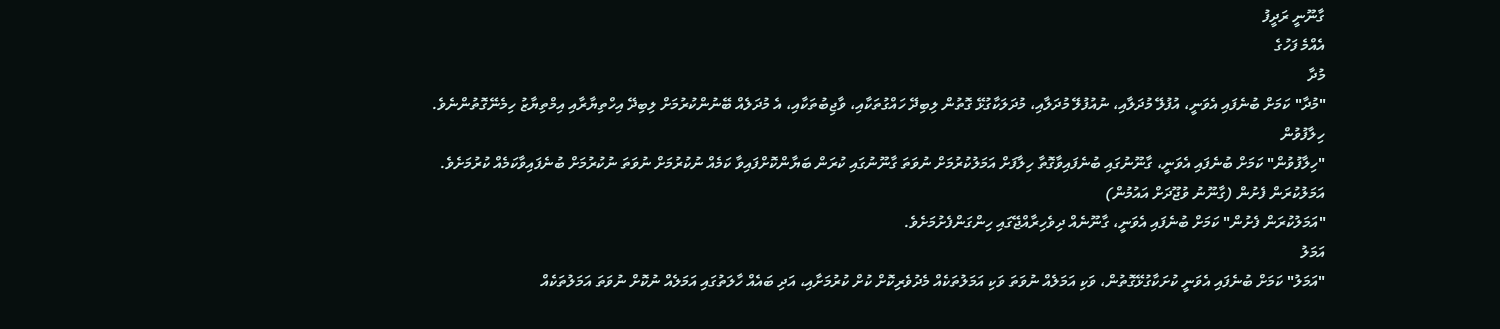ގާނޫނީ ރަދީފު
އެއްމެ ފަހުގެ
މުދާ
"މުދާ" ކަމަށް ބުނެފައި އެވަނީ، އުފުލޭ މުދަލާއި، ނުއުފުލޭ މުދަލާއި، މުދަލަކާގުޅޭ ގޮތުން ލިބިދޭ ހައްގުތަކާއި، ވާޖިބުތަކާއި، އެ މުދަލެއް ބޭނުންކުރުމަށް ލިބިދޭ އިހްތިޔާރާއި އިމްތިޔާޒު ހިމެނޭގޮތުންނެވެ.
ހިލާފުވުން
"ހިލާފުވުން" ކަމަށް ބުނެފައި އެވަނީ، ގާނޫނުގައި ބުނެފައިވާގޮތާ ހިލާފަށް އަމަލުކުރުމަށް ނުވަތަ ގާނޫނުގައި ކުރަން ބަޔާންކޮށްފައިވާ ކަމެއް ނުކުރުމަށް ނުވަތަ ނުކުރުމަށް ބުނެފައިވާކަމެއް ކުރުމަށެވެ.
އަމަލުކުރަން ފެށުން (ގާނޫނު ވުޖޫދަށް އައުމުން)
"އަމަލުކުރަން ފެށުން" ކަމަށް ބުނެފައި އެވަނީ، ގާނޫނެއް ދިވެހިރާއްޖޭގައި ހިންގަންފެށުމަށެވެ.
އަމަލު
"އަމަލު" ކަމަށް ބުނެފައި އެވަނީ ކުށަކާގުޅޭގޮތުން، ވަކި އަމަލެއް ނުވަތަ ވަކި އަމަލުތަކެއް މެދުވެރިކޮށް ކުށް ކުރުމަށާއި، އަދި ބައެއް ހާލަތުގައި އަމަލެއް ނުކޮށް ނުވަތަ އަމަލުތަކެއް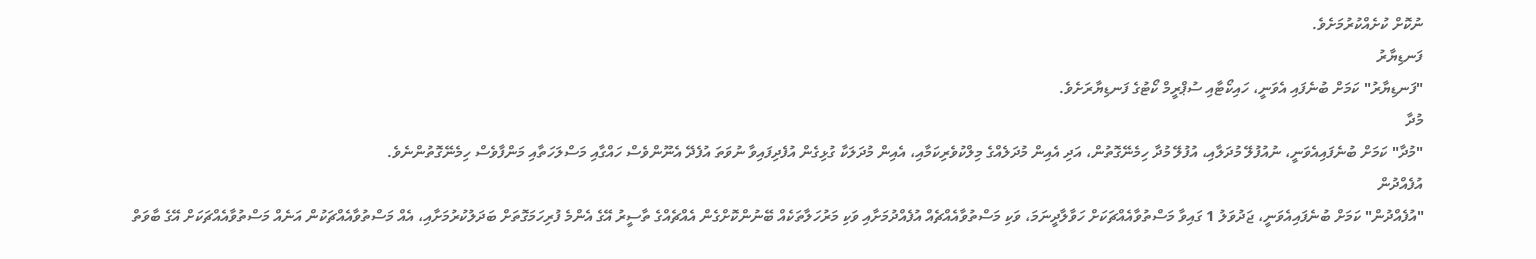ނުކޮށް ކުށެއްކުރުމަށެވެ.
ފަނޑިޔާރު
"ފަނޑިޔާރު" ކަމަށް ބުނެފައި އެވަނީ، ހައިކޯޓާއި ސުޕްރީމް ކޯޓުގެ ފަނޑިޔާރަށެވެ.
މުދާ
"މުދާ" ކަމަށް ބުނެފައިއެވަނީ، ނުއުފުލޭ މުދަލާއި، އުފުލޭ މުދާ ހިމެނޭގޮތުން، އަދި އެއިން މުދަލެއްގެ މިލްކުވެރިކަމާއި، އެއިން މުދަލަކާ ގުޅިގެން އުފެދިފައިވާ ނުވަތަ އުފެދޭ އެނޫންވެސް ހައްގާއި މަސްލަހަތާއި މަންފާވެސް ހިމެނޭގޮތުންނެވެ.
އުފެއްދުން
"އުފެއްދުން" ކަމަށް ބުނެފައިއެވަނީ، ޖަދުވަލު 1 ގައިވާ މަސްތުވާއެއްޗަކަށް ހަވާލާދީނަމަ، ވަކި މަސްތުވާއެއްޗެއް އުފެއްދުމަށާއި ވަކި މަރުހަލާތަކެއް ބޭނުންކޮށްގެން އެއްޗެއްގެ ތާސީރު އޭގެ އެންމެ ފުރިހަމަގޮތަށް ބަދަލުކުރުމަށާއި، އެއް މަސްތުވާއެއްޗަކުން އަނެއް މަސްތުވާއެއްޗަކަށް އޭގެ ބާވަތް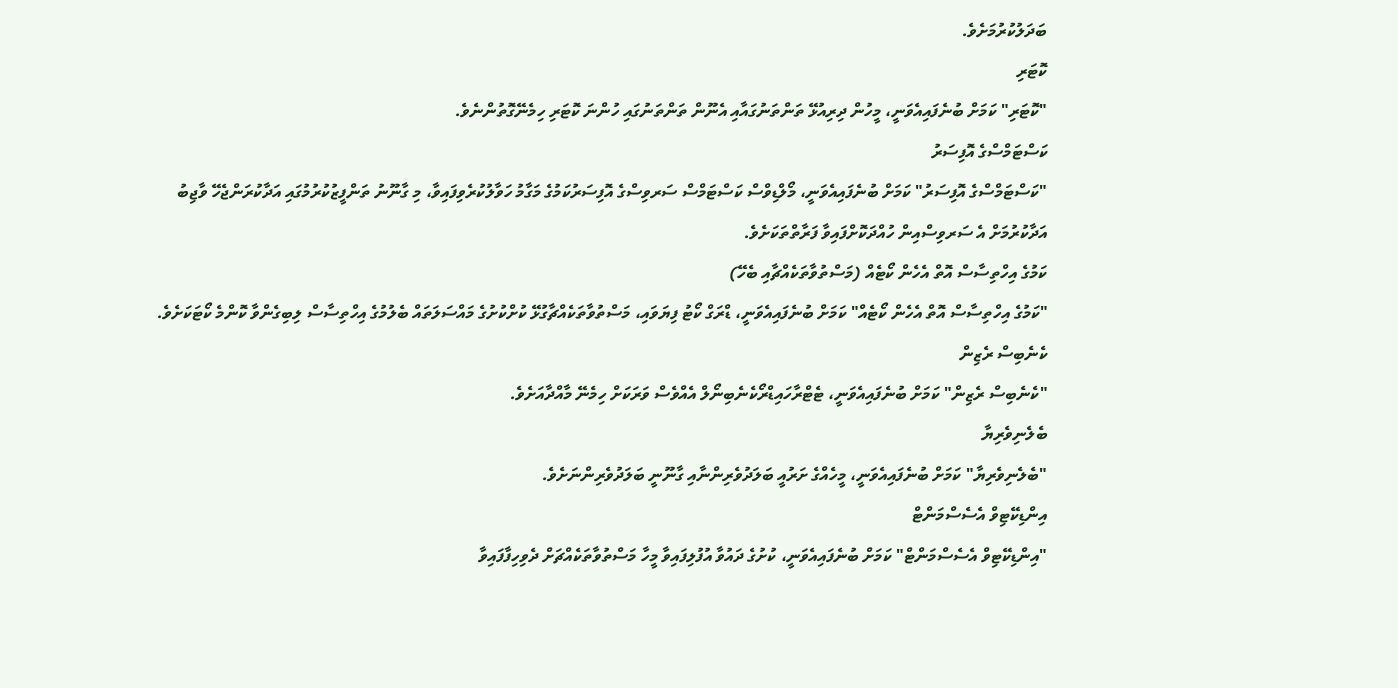ބަދަލުކުރުމަށެވެ.
ކޮޓަރި
"ކޮޓަރި" ކަމަށް ބުނެފައިއެވަނީ، މީހުން ދިރިއުޅޭ ތަންތަނުގައާއި އެނޫން ތަންތަނުގައި ހުންނަ ކޮޓަރި ހިމެނޭގޮތުންނެވެ.
ކަސްޓަމްސްގެ އޮފިސަރު
"ކަސްޓަމްސްގެ އޮފިސަރު" ކަމަށް ބުނެފައިއެވަނީ، މޯލްޑިވްސް ކަސްޓަމްސް ސަރވިސްގެ އޮފިސަރުކަމުގެ މަގާމު ހަވާލުކުރެވިފައިވާ، މި ގާނޫނު ތަންފީޒުކުރުމުގައި އަދާކުރަންޖެހޭ ވާޖިބު އަދާކުރުމަށް އެ ސަރވިސްއިން ހުއްދަކޮށްފައިވާ ފަރާތްތަކަށެވެ.
ކަމުގެ އިހްތިސާސް އޮތް އެހެން ކޯޓެއް (މަސްތުވާތަކެއްޗާއި ބެހޭ)
"ކަމުގެ އިހްތިސާސް އޮތް އެހެން ކޯޓެއް" ކަމަށް ބުނެފައިއެވަނީ، ޑްރަގް ކޯޓު ފިޔަވައި، މަސްތުވާތަކެއްޗާގުޅޭ ކުށްކުށުގެ މައްސަލަތައް ބެލުމުގެ އިހްތިސާސް ލިބިގެންވާ ކޮންމެ ކޯޓަކަށެވެ.
ކެނެބިސް ރެޒިން
"ކެނެބިސް ރެޒިން" ކަމަށް ބުނެފައިއެވަނީ، ޓެޓްރާހައިޑްރޯކެނެބިނޯލް އެއްވެސް ވަރަކަށް ހިމެނޭ މާއްދާއަށެވެ.
ބެލެނިވެރިޔާ
"ބެލެނިވެރިޔާ" ކަމަށް ބުނެފައިއެވަނީ، މީހެއްގެ ށަރުއީ ބަލަދުވެރިންނާއި ގާނޫނީ ބަލަދުވެރިންނަށެވެ.
އިންޑިކޭޓިވް އެސެސްމަންޓް
"އިންޑިކޭޓިވް އެސެސްމަންޓް" ކަމަށް ބުނެފައިއެވަނީ، ކުށުގެ ދައުވާ އުފުލިފައިވާ މީހާ މަސްތުވާތަކެއްޗަށް ދެވިހިފާފައިވާ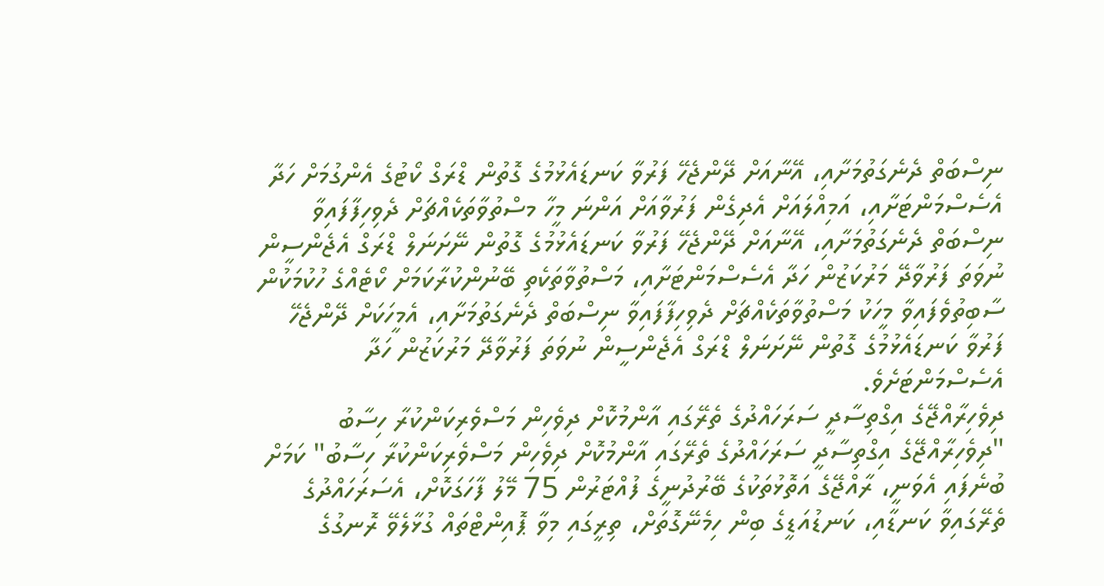ނިސްބަތް ދެނެގަތުމަށާއި، އޭނާއަށް ދޭންޖެހޭ ފަރުވާ ކަނޑައެޅުމުގެ ގޮތުން ޑްރަގް ކޯޓުގެ އެންގުމަށް ހަދާ އެސެސްމަންޓަށާއި، އަމިއްލައަށް އެދިގެން ފަރުވާއަށް އަންނަ މީހާ މސްތުވާތަކެއްޗަށް ދެވިހިފާފައިވާ ނިސްބަތް ދެނެގަތުމަށާއި، އޭނާއަށް ދޭންޖެހޭ ފަރުވާ ކަނޑައެޅުމުގެ ގޮތުން ނޭށަނަލް ޑްރަގް އެޖެންސީން ނުވަތަ ފަރުވާދޭ މަރުކަޒުން ހަދާ އެސެސްމަންޓަށާއި، މަސްތުވާތަކެތި ބޭނުންކުރާކަމަށް ކޯޓެއްގެ ހުކުމަކުން ސާބިތުވެފައިވާ މީހަކު މަސްތުވާތަކެއްޗަށް ދެވިހިފާފައިވާ ނިސްބަތް ދެނެގަތުމަށާއި، އެމީހަކަށް ދޭންޖެހޭ ފަރުވާ ކަނޑައެޅުމުގެ ގޮތުން ނޭށަނަލް ޑްރަގް އެޖެންސީން ނުވަތަ ފަރުވާދޭ މަރުކަޒުން ހަދާ އެސެސްމަންޓަށެވެ.
ދިވެހިރާއްޖޭގެ އިގްތިސާދީ ސަރަހައްދުގެ ތެރޭގައި އާންމުކޮށް ދިވެހިން މަސްވެރިކަންކުރާ ހިސާބު
"ދިވެހިރާއްޖޭގެ އިގްތިސާދީ ސަރަހައްދުގެ ތެރޭގައި އާންމުކޮށް ދިވެހިން މަސްވެރިކަންކުރާ ހިސާބު" ކަމަށް ބުނެފައި އެވަނީ، ރާއްޖޭގެ އަތޮޅުތަކުގެ ބޭރުދުނީގެ ފުއްޓަރުން 75 މޭލު ފާހަގަކޮށް، އެސަރަހައްދުގެ ތެރޭގައިވާ ކަނޑާއި، ކަނޑުއަޑީގެ ބިން ހިމެނޭގޮތަށް، ތިރީގައި މިވާ ޕޮއިންޓްތައް ގުޅާލެވޭ ރޮނގުގެ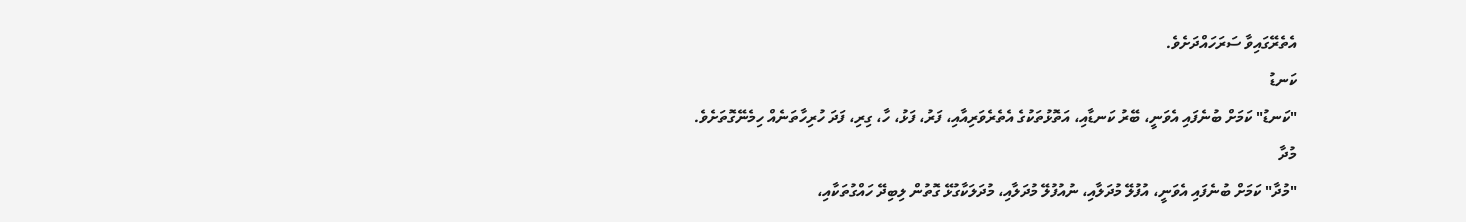އެތެރޭގައިވާ ސަރަހައްދަށެވެ.
ކަނޑު
"ކަނޑު" ކަމަށް ބުނެފައި އެވަނީ، ބޭރު ކަނޑާއި، އަތޮޅުތަކުގެ އެތެރެވަރިއާއި، ފަރު، ފަޅު، ހާ، ގިރި، ފަދަ ހުރިހާތަނެއް ހިމެނޭގޮތަށެވެ.
މުދާ
"މުދާ" ކަމަށް ބުނެފައި އެވަނީ، އުފުލޭ މުދަލާއި، ނުއުފުލޭ މުދަލާއި، މުދަލަކާގުޅޭ ގޮތުން ލިބިދޭ ހައްގުތަކާއި،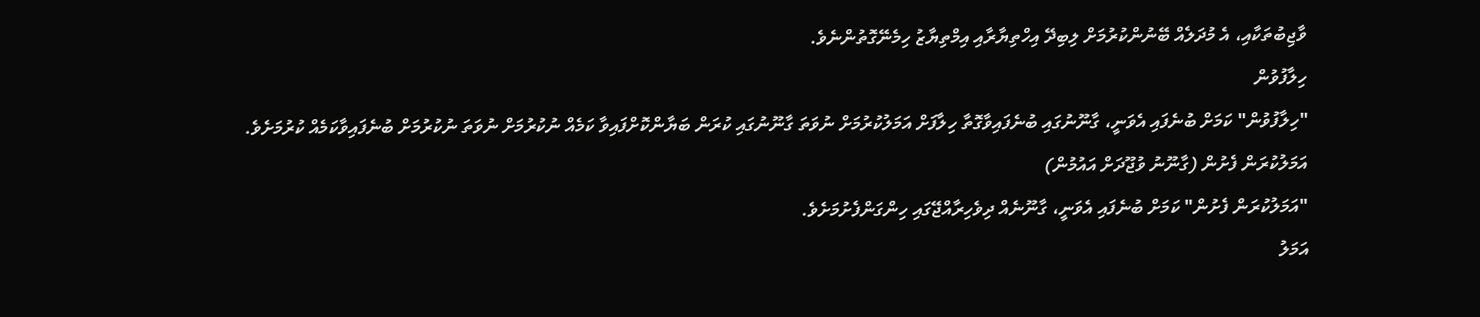ވާޖިބުތަކާއި، އެ މުދަލެއް ބޭނުންކުރުމަށް ލިބިދޭ އިހްތިޔާރާއި އިމްތިޔާޒު ހިމެނޭގޮތުންނެވެ.
ހިލާފުވުން
"ހިލާފުވުން" ކަމަށް ބުނެފައި އެވަނީ، ގާނޫނުގައި ބުނެފައިވާގޮތާ ހިލާފަށް އަމަލުކުރުމަށް ނުވަތަ ގާނޫނުގައި ކުރަން ބަޔާންކޮށްފައިވާ ކަމެއް ނުކުރުމަށް ނުވަތަ ނުކުރުމަށް ބުނެފައިވާކަމެއް ކުރުމަށެވެ.
އަމަލުކުރަން ފެށުން (ގާނޫނު ވުޖޫދަށް އައުމުން)
"އަމަލުކުރަން ފެށުން" ކަމަށް ބުނެފައި އެވަނީ، ގާނޫނެއް ދިވެހިރާއްޖޭގައި ހިންގަންފެށުމަށެވެ.
އަމަލު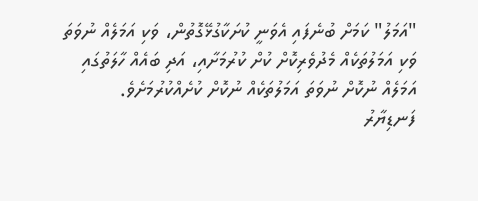"އަމަލު" ކަމަށް ބުނެފައި އެވަނީ ކުށަކާގުޅޭގޮތުން، ވަކި އަމަލެއް ނުވަތަ ވަކި އަމަލުތަކެއް މެދުވެރިކޮށް ކުށް ކުރުމަށާއި، އަދި ބައެއް ހާލަތުގައި އަމަލެއް ނުކޮށް ނުވަތަ އަމަލުތަކެއް ނުކޮށް ކުށެއްކުރުމަށެވެ.
ފަނޑިޔާރު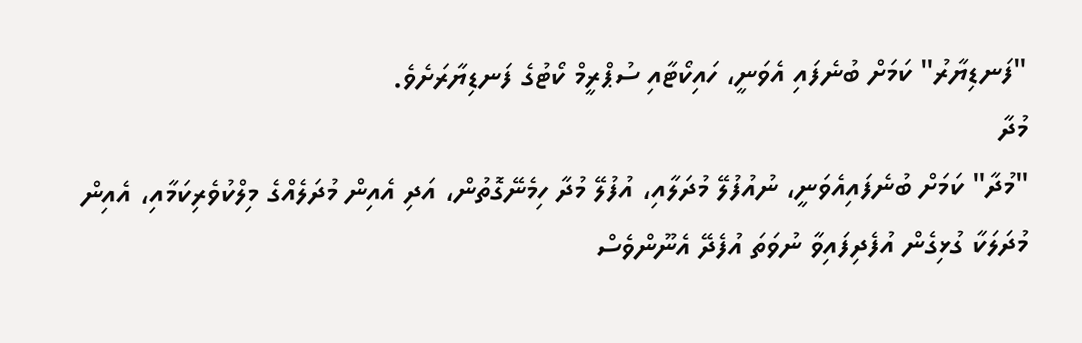"ފަނޑިޔާރު" ކަމަށް ބުނެފައި އެވަނީ، ހައިކޯޓާއި ސުޕްރީމް ކޯޓުގެ ފަނޑިޔާރަށެވެ.
މުދާ
"މުދާ" ކަމަށް ބުނެފައިއެވަނީ، ނުއުފުލޭ މުދަލާއި، އުފުލޭ މުދާ ހިމެނޭގޮތުން، އަދި އެއިން މުދަލެއްގެ މިލްކުވެރިކަމާއި، އެއިން މުދަލަކާ ގުޅިގެން އުފެދިފައިވާ ނުވަތަ އުފެދޭ އެނޫންވެސް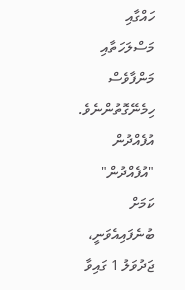ހައްގާއި މަސްލަހަތާއި މަންފާވެސް ހިމެނޭގޮތުންނެވެ.
އުފެއްދުން
"އުފެއްދުން" ކަމަށް ބުނެފައިއެވަނީ، ޖަދުވަލު 1 ގައިވާ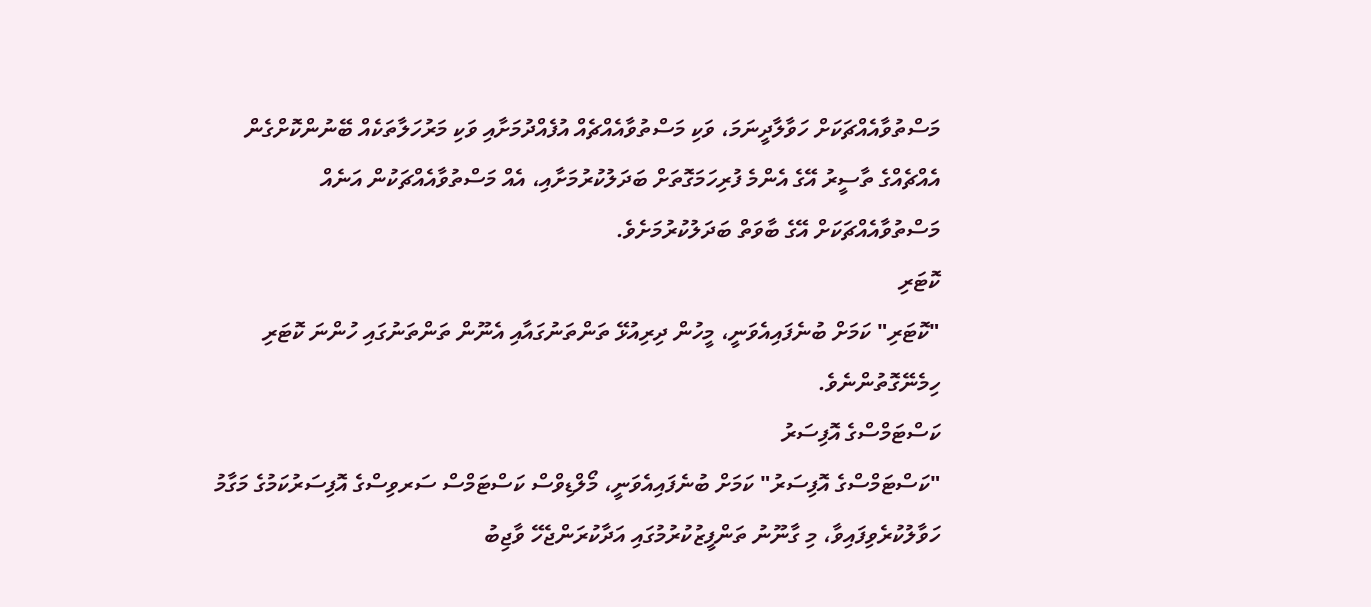މަސްތުވާއެއްޗަކަށް ހަވާލާދީނަމަ، ވަކި މަސްތުވާއެއްޗެއް އުފެއްދުމަށާއި ވަކި މަރުހަލާތަކެއް ބޭނުންކޮށްގެން އެއްޗެއްގެ ތާސީރު އޭގެ އެންމެ ފުރިހަމަގޮތަށް ބަދަލުކުރުމަށާއި، އެއް މަސްތުވާއެއްޗަކުން އަނެއް މަސްތުވާއެއްޗަކަށް އޭގެ ބާވަތް ބަދަލުކުރުމަށެވެ.
ކޮޓަރި
"ކޮޓަރި" ކަމަށް ބުނެފައިއެވަނީ، މީހުން ދިރިއުޅޭ ތަންތަނުގައާއި އެނޫން ތަންތަނުގައި ހުންނަ ކޮޓަރި ހިމެނޭގޮތުންނެވެ.
ކަސްޓަމްސްގެ އޮފިސަރު
"ކަސްޓަމްސްގެ އޮފިސަރު" ކަމަށް ބުނެފައިއެވަނީ، މޯލްޑިވްސް ކަސްޓަމްސް ސަރވިސްގެ އޮފިސަރުކަމުގެ މަގާމު ހަވާލުކުރެވިފައިވާ، މި ގާނޫނު ތަންފީޒުކުރުމުގައި އަދާކުރަންޖެހޭ ވާޖިބު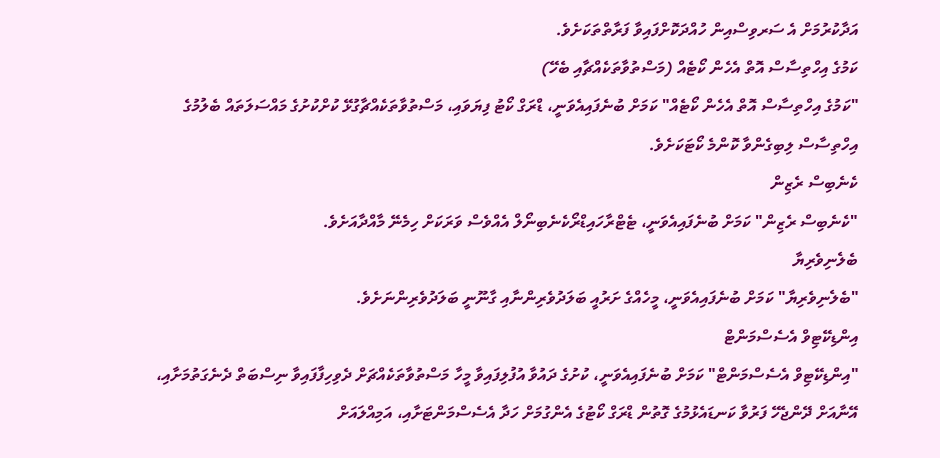އަދާކުރުމަށް އެ ސަރވިސްއިން ހުއްދަކޮށްފައިވާ ފަރާތްތަކަށެވެ.
ކަމުގެ އިހްތިސާސް އޮތް އެހެން ކޯޓެއް (މަސްތުވާތަކެއްޗާއި ބެހޭ)
"ކަމުގެ އިހްތިސާސް އޮތް އެހެން ކޯޓެއް" ކަމަށް ބުނެފައިއެވަނީ، ޑްރަގް ކޯޓު ފިޔަވައި، މަސްތުވާތަކެއްޗާގުޅޭ ކުށްކުށުގެ މައްސަލަތައް ބެލުމުގެ އިހްތިސާސް ލިބިގެންވާ ކޮންމެ ކޯޓަކަށެވެ.
ކެނެބިސް ރެޒިން
"ކެނެބިސް ރެޒިން" ކަމަށް ބުނެފައިއެވަނީ، ޓެޓްރާހައިޑްރޯކެނެބިނޯލް އެއްވެސް ވަރަކަށް ހިމެނޭ މާއްދާއަށެވެ.
ބެލެނިވެރިޔާ
"ބެލެނިވެރިޔާ" ކަމަށް ބުނެފައިއެވަނީ، މީހެއްގެ ށަރުއީ ބަލަދުވެރިންނާއި ގާނޫނީ ބަލަދުވެރިންނަށެވެ.
އިންޑިކޭޓިވް އެސެސްމަންޓް
"އިންޑިކޭޓިވް އެސެސްމަންޓް" ކަމަށް ބުނެފައިއެވަނީ، ކުށުގެ ދައުވާ އުފުލިފައިވާ މީހާ މަސްތުވާތަކެއްޗަށް ދެވިހިފާފައިވާ ނިސްބަތް ދެނެގަތުމަށާއި، އޭނާއަށް ދޭންޖެހޭ ފަރުވާ ކަނޑައެޅުމުގެ ގޮތުން ޑްރަގް ކޯޓުގެ އެންގުމަށް ހަދާ އެސެސްމަންޓަށާއި، އަމިއްލައަށް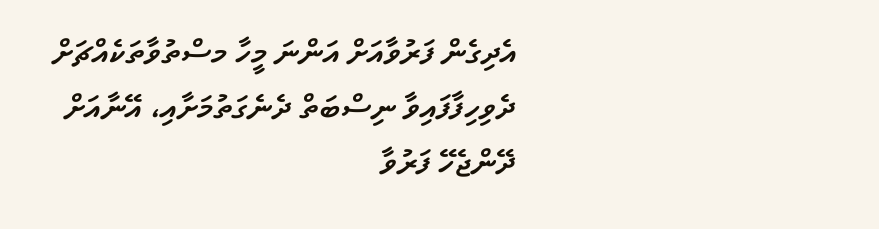އެދިގެން ފަރުވާއަށް އަންނަ މީހާ މސްތުވާތަކެއްޗަށް ދެވިހިފާފައިވާ ނިސްބަތް ދެނެގަތުމަށާއި، އޭނާއަށް ދޭންޖެހޭ ފަރުވާ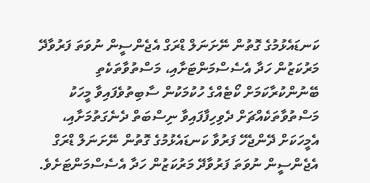ކަނޑައެޅުމުގެ ގޮތުން ނޭށަނަލް ޑްރަގް އެޖެންސީން ނުވަތަ ފަރުވާދޭ މަރުކަޒުން ހަދާ އެސެސްމަންޓަށާއި، މަސްތުވާތަކެތި ބޭނުންކުރާކަމަށް ކޯޓެއްގެ ހުކުމަކުން ސާބިތުވެފައިވާ މީހަކު މަސްތުވާތަކެއްޗަށް ދެވިހިފާފައިވާ ނިސްބަތް ދެނެގަތުމަށާއި، އެމީހަކަށް ދޭންޖެހޭ ފަރުވާ ކަނޑައެޅުމުގެ ގޮތުން ނޭށަނަލް ޑްރަގް އެޖެންސީން ނުވަތަ ފަރުވާދޭ މަރުކަޒުން ހަދާ އެސެސްމަންޓަށެވެ.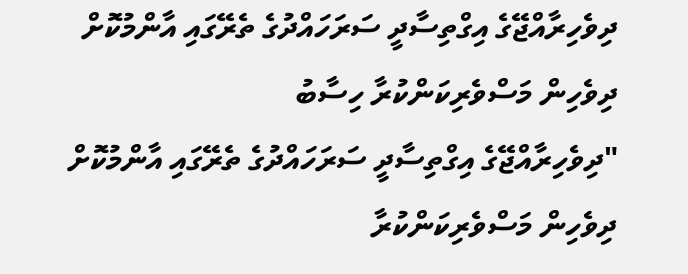ދިވެހިރާއްޖޭގެ އިގްތިސާދީ ސަރަހައްދުގެ ތެރޭގައި އާންމުކޮށް ދިވެހިން މަސްވެރިކަންކުރާ ހިސާބު
"ދިވެހިރާއްޖޭގެ އިގްތިސާދީ ސަރަހައްދުގެ ތެރޭގައި އާންމުކޮށް ދިވެހިން މަސްވެރިކަންކުރާ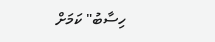ހިސާބު" ކަމަށް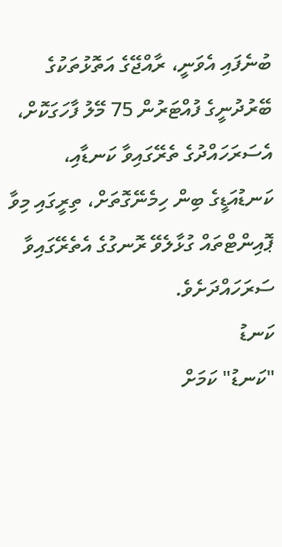ބުނެފައި އެވަނީ، ރާއްޖޭގެ އަތޮޅުތަކުގެ ބޭރުދުނީގެ ފުއްޓަރުން 75 މޭލު ފާހަގަކޮށް، އެސަރަހައްދުގެ ތެރޭގައިވާ ކަނޑާއި، ކަނޑުއަޑީގެ ބިން ހިމެނޭގޮތަށް، ތިރީގައި މިވާ ޕޮއިންޓްތައް ގުޅާލެވޭ ރޮނގުގެ އެތެރޭގައިވާ ސަރަހައްދަށެވެ.
ކަނޑު
"ކަނޑު" ކަމަށް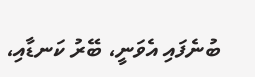ބުނެފައި އެވަނީ، ބޭރު ކަނޑާއި،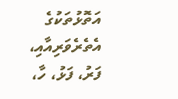އަތޮޅުތަކުގެ އެތެރެވަރިއާއި، ފަރު، ފަޅު، ހާ،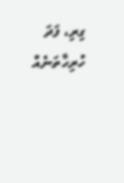ގިރި، ފަދަ ހުރިހާތަނެއް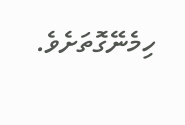ހިމެނޭގޮތަށެވެ.